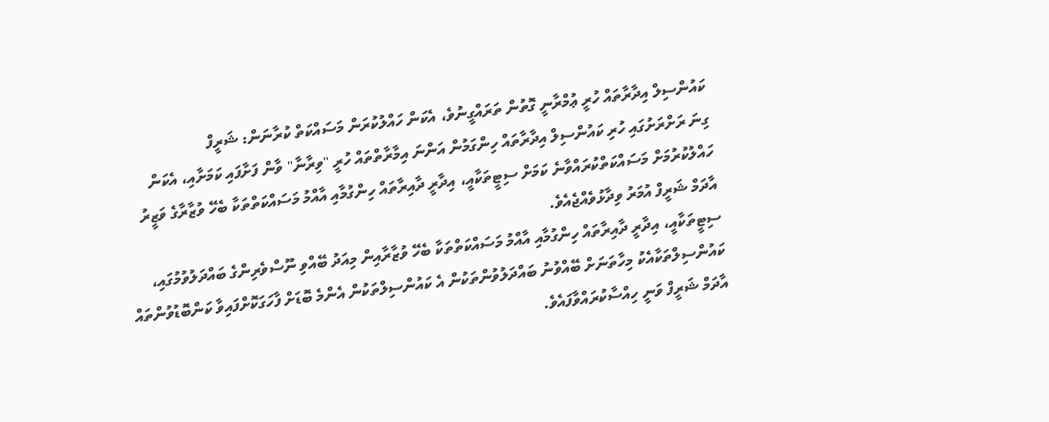ކައުންސިލް އިދާރާތައް ހުރީ ޢުމްރާނީ ގޮތުން ތަރައްގީނުވެ، އެކަން ހައްލުކުރަން މަސައްކަތް ކުރާނަން: ޝަރީފް
ގިނަ ރަށްރަށުގައި ހުރި ކައުންސިލް އިދާރާތައް ހިންގަމުން އަންނަ އިމާރާތްތައް ހުރީ "ވިރާނާ" ވާން ފަށާފައި ކަމަށާއި، އެކަން ހައްލުކުރުމަށް މަސައްކަތްކުރައްވާނެ ކަމަށް ސިޓީތަކާއީ، އިދާރީ ދާއިރާތައް ހިންގުމާއި އާއްމު މަސައްކަތްތަކާ ބެހޭ ވުޒާރާގެ ވަޒީރު އާދަމް ޝަރީފް އުމަރު ވިދާޅުވެއްޖެއެވެ.
ސިޓީތަކާއީ، އިދާރީ ދާއިރާތައް ހިންގުމާއި އާއްމު މަސައްކަތްތަކާ ބެހޭ ވުޒާރާއިން މިއަދު ބޭއްވި ނޫސްވެރިންގެ ބައްދަލުވުމުގައި، ކައުންސިލްތަކާއެކު މިހާތަނަށް ބޭއްވުނު ބައްދަލުވުންތަކުން އެ ކައުންސިލްތަކުން އެންމެ ބޮޑަށް ފާހަގަކޮށްފައިވާ ކަންބޮޑުވުންތައް އާދަމް ޝަރީފް ވަނީ ހިއްސާކުރައްވާފައެވެ.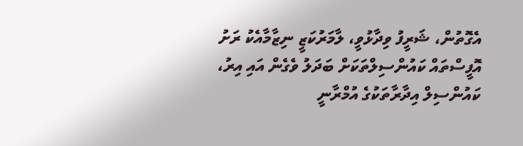އެގޮތުން، ޝަރީފު ވިދާޅުވީ، ލާމަރުކަޒީ ނިޒާމާއެކު ރަށު އޮފީސްތައް ކައުންސިލްތަކަށް ބަދަލު ވެގެން އައި އިރު، ކައުންސިލް އިދާރާތަކުގެ އުމްރާނީ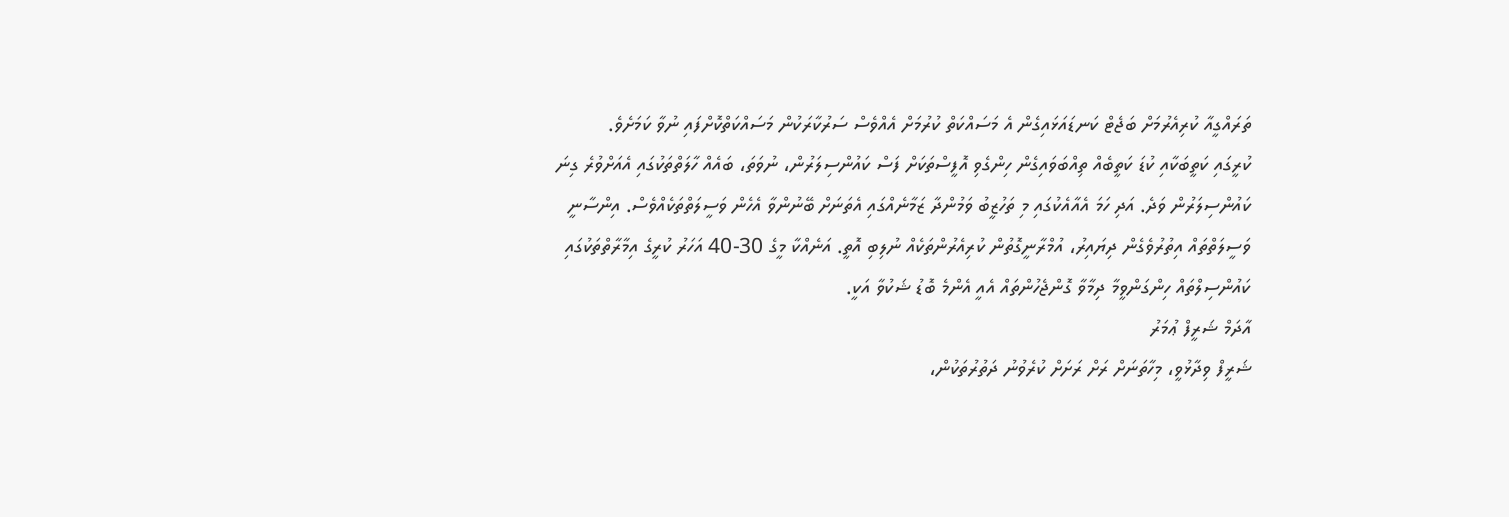ތަރައްގީއާ ކުރިއެރުމަށް ބަޖެޓް ކަނޑައަޅައިގެން އެ މަސައްކަތް ކުރުމަށް އެއްވެސް ސަރުކާރަކުން މަސައްކަތްކޮށްފައި ނުވާ ކަމަށެވެ.
ކުރީގައި ކަތީބަކާއި ކުޑަ ކަތީބެއް ތިއްބަވައިގެން ހިންގެވި އޮފީސްތަކަށް ފަސް ކައުންސިލަރުން، ނުވަތަ، ބައެއް ހާލަތްތަކުގައި އެއަށްވުރެ ގިނަ ކައުންސިލަރުން ވަދެ. އަދި ހަމަ އެއާއެކުގައި މި ތަހުޒީބު ވަމުންދާ ޒަމާނެއްގައި އެތަނަށް ބޭނުންވާ އެހެން ވަސީލަތްތަކެއްވެސް. އިންސާނީ ވަސީލަތްތައް އިތުރުވެގެން ދިޔައިރު، އުމްރާނީގޮތުން ކުރިއެރުންތަކެއް ނުލިބި އޮތީ. އަނެއްކާ މީގެ 30-40 އަހަރު ކުރީގެ އިމާރާތްތަކުގައި ކައުންސިލްތައް ހިންގަންވީމާ ދިމާވާ ގޮންޖެހުންތައް އެއީ އެންމެ ބޮޑު ޝަކުވާ އަކީ.
އާދަމް ޝަރީފް ޢުމަރު
ޝަރީފް ވިދާޅުވީ، މިހާތަނަށް ރަށް ރަށަށް ކުރެވުނު ދަތުރުތަކުން،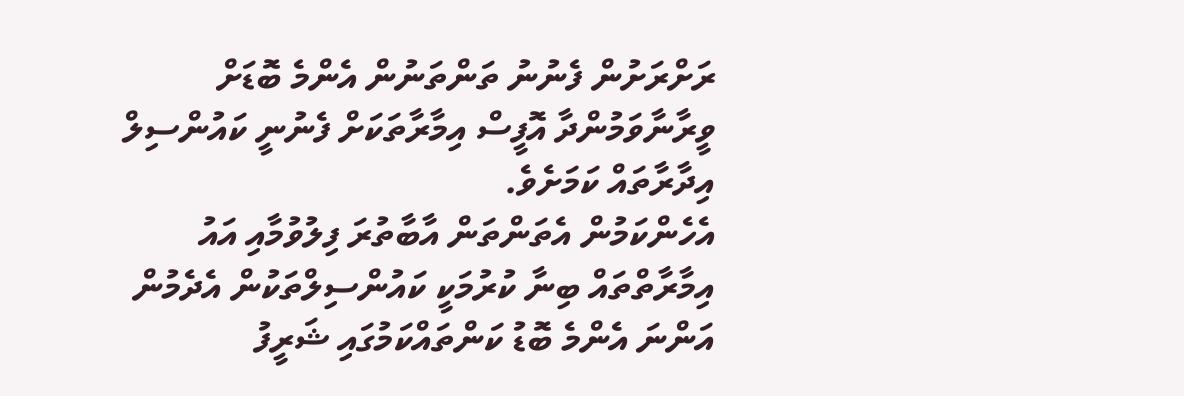ރަށްރަށުން ފެނުނު ތަންތަނުން އެންމެ ބޮޑަށް ވީރާނާވަމުންދާ އޮފީސް އިމާރާތަކަށް ފެނުނީ ކައުންސިލް އިދާރާތައް ކަމަށެވެ.
އެހެންކަމުން އެތަންތަން އާބާތުރަ ފިލުވުމާއި އައު އިމާރާތްތައް ބިނާ ކުރުމަކީ ކައުންސިލްތަކުން އެދެމުން އަންނަ އެންމެ ބޮޑު ކަންތައްކަމުގައި ޝަރީފު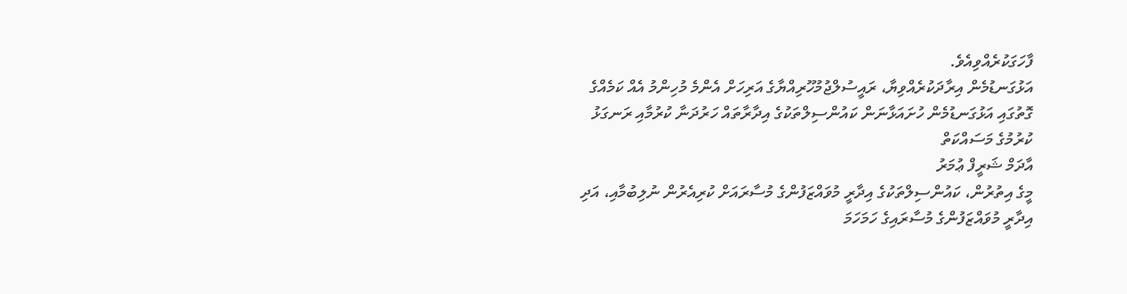ފާހަގަކުރެއްވިއެވެ.
އަޅުގަނޑުމެން އިރާދަކުރެއްވިޔާ، ރައީސުލްޖުމުހޫރިއްޔާގެ އަރިހަށް އެންމެ މުހިންމު އެއް ކަމެއްގެ ގޮތުގައި އަޅުގަނޑުމެން ހުށައަޅާނަން ކައުންސިލްތަކުގެ އިދާރާތައް ހަރުދަނާ ކުރުމާއި ރަނގަޅު ކުރުމުގެ މަސައްކަތް
އާދަމް ޝަރީފް ޢުމަރު
މީގެ އިތުރުން، ކައުންސިލްތަކުގެ އިދާރީ މުވައްޒަފުންގެ މުސާރައަށް ކުރިއެރުން ނުލިބުމާއި، އަދި އިދާރީ މުވައްޒަފުންގެ މުސާރައިގެ ހަމަހަމަ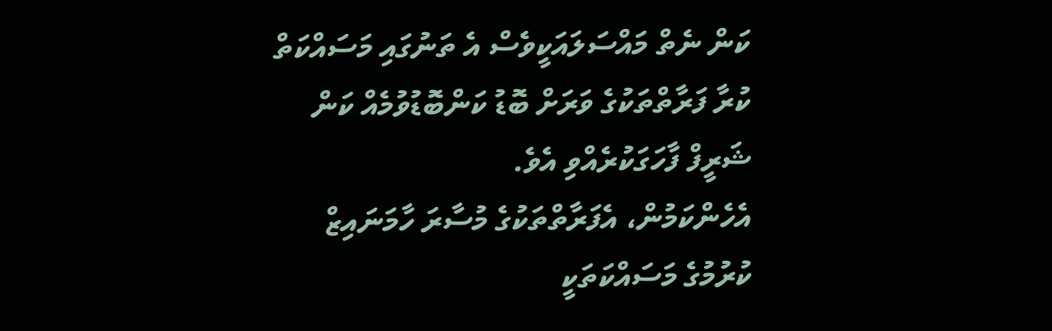ކަން ނެތް މައްސަލައަކީވެސް އެ ތަނުގައި މަސައްކަތް ކުރާ ފަރާތްތަކުގެ ވަރަށް ބޮޑު ކަންބޮޑުވުމެއް ކަން ޝަރީފް ފާހަގަކުރެއްވި އެވެ.
އެހެންކަމުން، އެފަރާތްތަކުގެ މުސާރަ ހާމަނައިޒް ކުރުމުގެ މަސައްކަތަކީ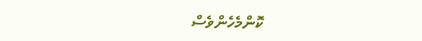ކޮންމެހެންވެސް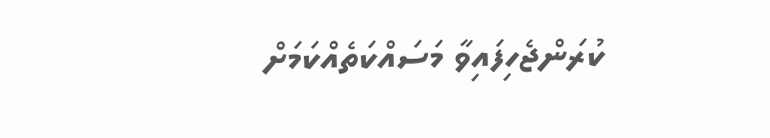ކުރަންޖެހިފައިވާ މަސައްކަތެއްކަމަށް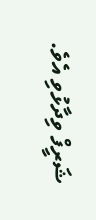ޝަރީފް ވިދާޅުވި އެވެ.